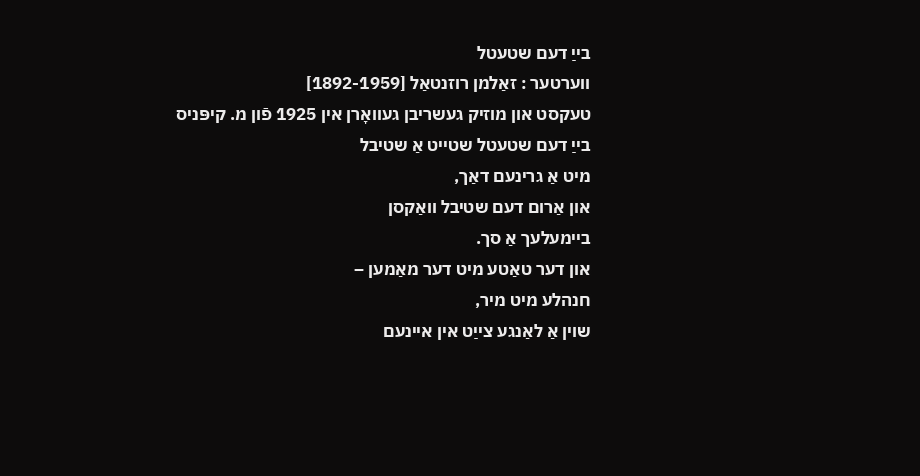בייַ דעם שטעטל
ווערטער : זאַלמן רוזנטאַל [1892-1959]
טעקסט און מוזיק געשריבן געוואָרן אין 1925 פֿון מ. קיפּניס
בייַ דעם שטעטל שטייט אַ שטיבל
מיט אַ גרינעם דאַך,
און אַרום דעם שטיבל וואַקסן
ביימעלעך אַ סך.
און דער טאַטע מיט דער מאַמען –
חנהלע מיט מיר,
שוין אַ לאַנגע צייַט אין איינעם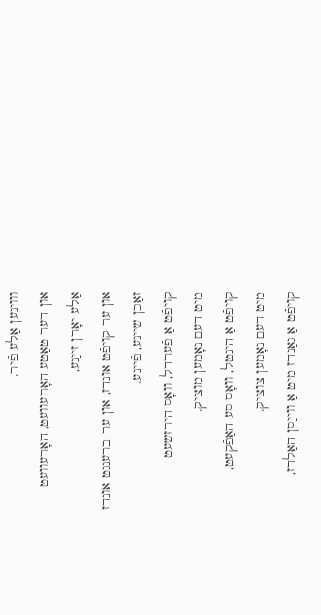וווינען אַלע פֿיר.
און דער טאַטע האָרעוועט, האָרעוועט
אַלע יאָרן זייַנע,
און ער קויפֿט אונדז, און ער ברענגט אונדז
זאַכן שיינע, פֿיינע.
קויפֿט אַ פֿערדל, וואָס הירזשעט
מיט דעם נאָמען מוציק.
קויפֿט אַ הינטל, וואָס סע האַפֿקעט,
מיט דעם נאָמען צוציק.
קויפֿט אַ גאַנדז מיט אַ ווייַסן האַלדז,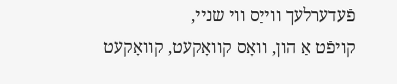פֿעדערלעך ווייַס ווי שניי,
קויפֿט אַ הון, וואָס קוואָקעט, קוואָקעט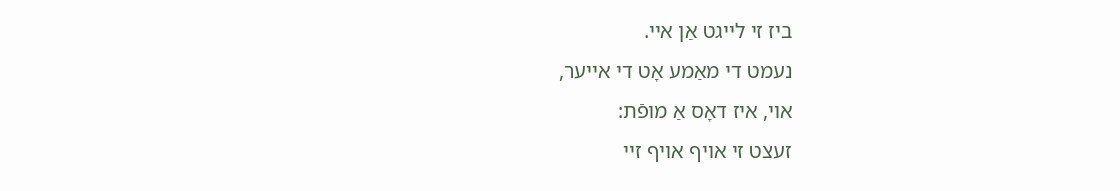ביז זי לייגט אַן איי.
נעמט די מאַמע אָט די אייער,
אוי, איז דאָס אַ מופֿת:
זעצט זי אויף אויף זיי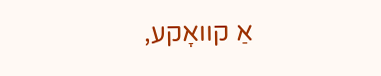אַ קוואָקע,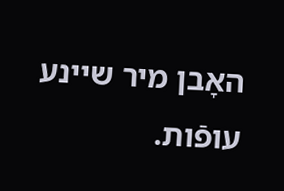האָבן מיר שיינע עופֿות.